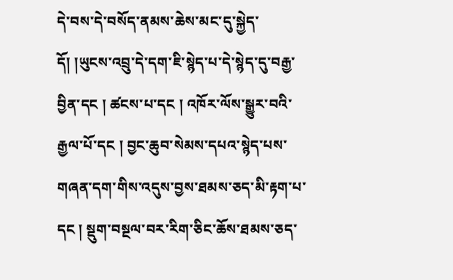དེ་བས་དེ་བསོད་ནམས་ཆེས་མང་དུ་སྐྱེད་དོ། །ཡུངས་འབྲུ་དེ་དག་ཇི་སྙེད་པ་དེ་སྙེད་དུ་བརྒྱ་བྱིན་དང ། ཚངས་པ་དང ། འཁོར་ལོས་སྒྱུར་བའི་རྒྱལ་པོ་དང ། བྱང་ཆུབ་སེམས་དཔའ་སྙེད་པས་གཞན་དག་གིས་འདུས་བྱས་ཐམས་ཅད་མི་རྟག་པ་དང ། སྡུག་བསྔལ་བར་རིག་ཅིང་ཆོས་ཐམས་ཅད་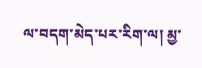ལ་བདག་མེད་པར་རིག་ལ། མྱ་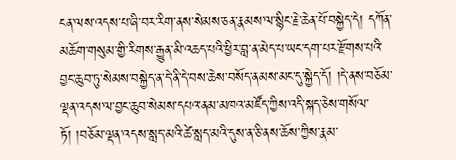ངན་ལས་འདས་པ་ཞི་བར་རིག་ནས་སེམས་ཅན་རྣམས་ལ་སྙིང་རྗེ་ཆེན་པོ་བསྐྱེད་དེ། དཀོན་མཆོག་གསུམ་གྱི་རིགས་རྒྱུན་མི་འཆད་པའི་ཕྱིར་བླ་ན་མེད་པ་ཡང་དག་པར་རྫོགས་པའི་བྱང་ཆུབ་ཏུ་སེམས་བསྐྱེད་ན་དེ་ནི་དེ་བས་ཆེས་བསོད་ནམས་མང་དུ་སྐྱེད་དོ། །དེ་ནས་བཅོམ་ལྡན་འདས་ལ་བྱང་ཆུབ་སེམས་དཔའ་ནམ་མཁའ་མཛོད་ཀྱིས་འདི་སྐད་ཅེས་གསོལ་ཏོ། །བཅོམ་ལྡན་འདས་སླད་མའི་ཚེ་སླད་མའི་དུས་ན་ཅི་ནས་ཆོས་ཀྱིས་རྣམ་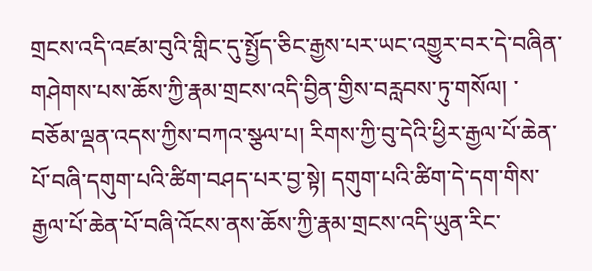གྲངས་འདི་འཛམ་བུའི་གླིང་དུ་སྤྱོད་ཅིང་རྒྱས་པར་ཡང་འགྱུར་བར་དེ་བཞིན་གཤེགས་པས་ཆོས་ཀྱི་རྣམ་གྲངས་འདི་བྱིན་གྱིས་བརླབས་ཏུ་གསོལ། ་བཅོམ་ལྡན་འདས་ཀྱིས་བཀའ་སྩལ་པ། རིགས་ཀྱི་བུ་དེའི་ཕྱིར་རྒྱལ་པོ་ཆེན་པོ་བཞི་དགུག་པའི་ཚིག་བཤད་པར་བྱ་སྟེ། དགུག་པའི་ཚིག་དེ་དག་གིས་རྒྱལ་པོ་ཆེན་པོ་བཞི་འོངས་ནས་ཆོས་ཀྱི་རྣམ་གྲངས་འདི་ཡུན་རིང་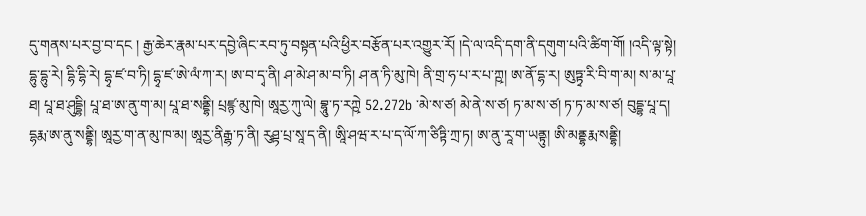དུ་གནས་པར་བྱ་བ་དང ། རྒྱ་ཆེར་རྣམ་པར་དབྱེ་ཞིང་རབ་ཏུ་བསྟན་པའི་ཕྱིར་བརྩོན་པར་འགྱུར་རོ། །དེ་ལ་འདི་དག་ནི་དགུག་པའི་ཚིག་གོ། །འདི་ལྟ་སྟེ། དྷུ་དྷུ་རེ། དྷི་དྷི་རེ། དྷྭ་ཛ་བ་ཏི། དྷྭ་ཛ་ཨེ་ལཾ་ཀ་ར། ཨ་བ་དྭ་ནི། ཤ་མེ་ཤ་མ་བ་ཏི། ཤ་ན་ཏི་མུ་ཁེ། ནི་གྲ་ཧ་པ་ར་པ་ཀྵ། ཨ་ནོ་དྷ་ར། ཨུཏྟྭ་རི་བི་ག་མ། ས་མ་པཱ་ཐ། པཱ་ཐ་ཤུདྡྷི། པཱ་ཐ་ཨ་ནུ་ག་མ། པཱ་ཐ་སནྡྷི། པྲཛྙ་མུ་ཁེ། ཨཱརྱ་ཀུ་ལེ། བྷཱུ་ཏ་རཀྵེ 52.272b ་མེ་ས་ཙ། མེ་ནེ་ས་ཙ། ཏ་མ་ས་ཙ། ཏ་ཏ་མ་ས་ཙ། བུདྡྷ་པཱ་ད། དྷརྨ་ཨ་ནུ་སནྡྷི། ཨཱརྱ་ག་ན་མུ་ཁ་མ། ཨཱརྱ་ནིརྒྷ་ཏ་ནི། རུཤྟ་པྲ་སཱ་ད་ནི། ཨཱི་ཤཝ་ར་པ་ད་ལོ་ཀ་ཙིཏྟི་ཀྲ་ཏ། ཨ་ནུ་རཱ་ག་ཡནྟུ། ཨི་མནྡྷརྨ་སནྡྷི།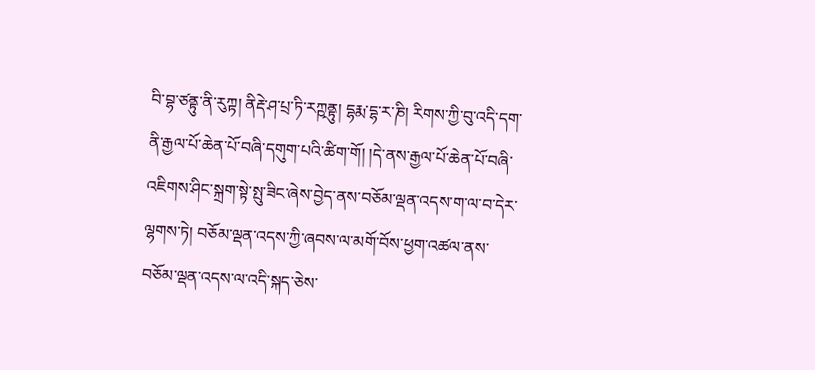བི་བྷ་ཙནྟུ་ནི་རུཀྟ། ནིརྡེ་ཤ་པྲ་ཏི་རཀྵནྟུ། དྷརྨ་དྷ་ར་ཎི། རིགས་ཀྱི་བུ་འདི་དག་ནི་རྒྱལ་པོ་ཆེན་པོ་བཞི་དགུག་པའི་ཚིག་གོ། །དེ་ནས་རྒྱལ་པོ་ཆེན་པོ་བཞི་འཇིགས་ཤིང་སྐྲག་སྟེ་སྤུ་ཟིང་ཞེས་བྱེད་ནས་བཅོམ་ལྡན་འདས་ག་ལ་བ་དེར་ལྷགས་ཏེ། བཅོམ་ལྡན་འདས་ཀྱི་ཞབས་ལ་མགོ་བོས་ཕྱག་འཚལ་ནས་བཅོམ་ལྡན་འདས་ལ་འདི་སྐད་ཅེས་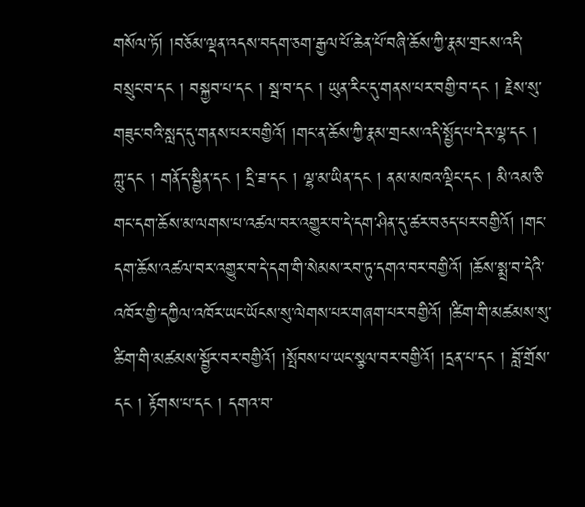གསོལ་ཏོ། །བཅོམ་ལྡན་འདས་བདག་ཅག་རྒྱལ་པོ་ཆེན་པོ་བཞི་ཆོས་ཀྱི་རྣམ་གྲངས་འདི་བསྲུང་བ་དང ། བསྐྱབ་པ་དང ། སྦ་བ་དང ། ཡུན་རིང་དུ་གནས་པར་བགྱི་བ་དང ། རྗེས་སུ་གཟུང་བའི་སླད་དུ་གནས་པར་བགྱིའོ། །གང་ན་ཆོས་ཀྱི་རྣམ་གྲངས་འདི་སྤྱོད་པ་དེར་ལྷ་དང ། ཀླུ་དང ། གནོད་སྦྱིན་དང ། དྲི་ཟ་དང ། ལྷ་མ་ཡིན་དང ། ནམ་མཁའ་ལྡིང་དང ། མི་འམ་ཅི་གང་དག་ཆོས་མ་ལགས་པ་འཚལ་བར་འགྱུར་བ་དེ་དག་ཤིན་དུ་ཚར་བཅད་པར་བགྱིའོ། །གང་དག་ཆོས་འཚལ་བར་འགྱུར་བ་དེ་དག་གི་སེམས་རབ་ཏུ་དགའ་བར་བགྱིའོ། །ཆོས་སྨྲ་བ་དེའི་འཁོར་གྱི་དཀྱིལ་འཁོར་ཡང་ཡོངས་སུ་ལེགས་པར་གཞག་པར་བགྱིའོ། །ཚིག་གི་མཚམས་སུ་ཚིག་གི་མཚམས་སྦྱོར་བར་བགྱིའོ། །སྤོབས་པ་ཡང་སྩལ་བར་བགྱིའོ། །དྲན་པ་དང ། བློ་གྲོས་དང ། རྟོགས་པ་དང ། དགའ་བ་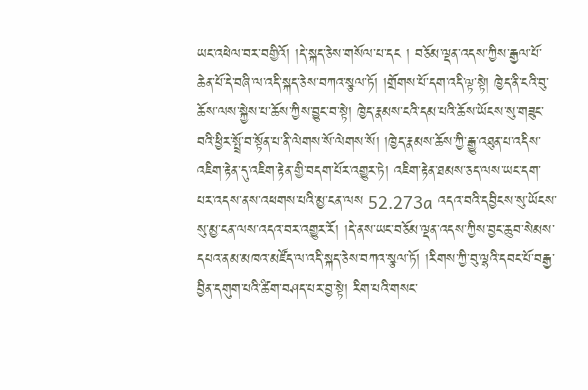ཡང་འཕེལ་བར་བགྱིའོ། །དེ་སྐད་ཅེས་གསོལ་པ་དང ། བཅོམ་ལྡན་འདས་ཀྱིས་རྒྱལ་པོ་ཆེན་པོ་དེ་བཞི་ལ་འདི་སྐད་ཅེས་བཀའ་སྩལ་ཏོ། །གྲོགས་པོ་དག་འདི་ལྟ་སྟེ། ཁྱེད་ནི་ངའི་བུ་ཆོས་ལས་སྐྱེས་པ་ཆོས་ཀྱིས་བྱུང་བ་སྟེ། ཁྱེད་རྣམས་ངའི་དམ་པའི་ཆོས་ཡོངས་སུ་གཟུང་བའི་ཕྱིར་སྤྲོ་བ་སྟོན་པ་ནི་ལེགས་སོ་ལེགས་སོ། །ཁྱེད་རྣམས་ཆོས་ཀྱི་རྒྱུ་འཐུན་པ་འདིས་འཇིག་རྟེན་དུ་འཇིག་རྟེན་གྱི་བདག་པོར་འགྱུར་ཏེ། འཇིག་རྟེན་ཐམས་ཅད་ལས་ཡང་དག་པར་འདས་ནས་འཕགས་པའི་མྱ་ངན་ལས 52.273a འདའ་བའི་དབྱིངས་སུ་ཡོངས་སུ་མྱ་ངན་ལས་འདའ་བར་འགྱུར་རོ། །དེ་ནས་ཡང་བཅོམ་ལྡན་འདས་ཀྱིས་བྱང་ཆུབ་སེམས་དཔའ་ནམ་མཁའ་མཛོད་ལ་འདི་སྐད་ཅེས་བཀའ་སྩལ་ཏོ། །རིགས་ཀྱི་བུ་ལྷའི་དབང་པོ་བརྒྱ་བྱིན་དགུག་པའི་ཚིག་བཤད་པར་བྱ་སྟེ། རིག་པའི་གསང་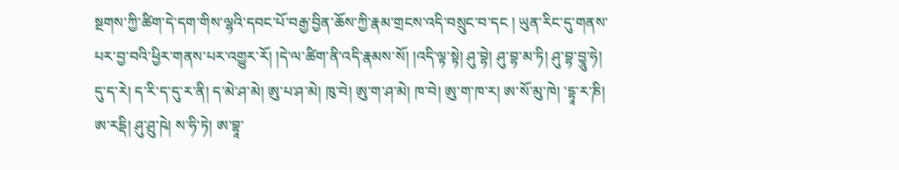སྔགས་ཀྱི་ཚིག་དེ་དག་གིས་ལྷའི་དབང་པོ་བརྒྱ་བྱིན་ཆོས་ཀྱི་རྣམ་གྲངས་འདི་བསྲུང་བ་དང ། ཡུན་རིང་དུ་གནས་པར་བྱ་བའི་ཕྱིར་གནས་པར་འགྱུར་རོ། །དེ་ལ་ཚིག་ནི་འདི་རྣམས་སོ། །འདི་ལྟ་སྟེ། ཤུ་བྷེ། ཤུ་བྷ་མ་ཏི། ཤུ་བྷ་བྱཱུ་ཧེ། དུ་ད་རེ། ད་རི་ད་དུ་ར་ནི། ད་མེ་ཤ་མེ། ཨུ་པ་ཤ་མེ། ཁུ་བེ། ཨུ་ག་ཤ་མེ། ཁ་བེ། ཨུ་ག་ཁ་ར། ཨ་སོ་མུ་ཁེ། ་དྷཱ་ར་ཎི། ཨ་རདྡི། ཤུ་ཤྲུ་ཥེ། ས་ཧི་ཏེ། ཨ་བྷཱ་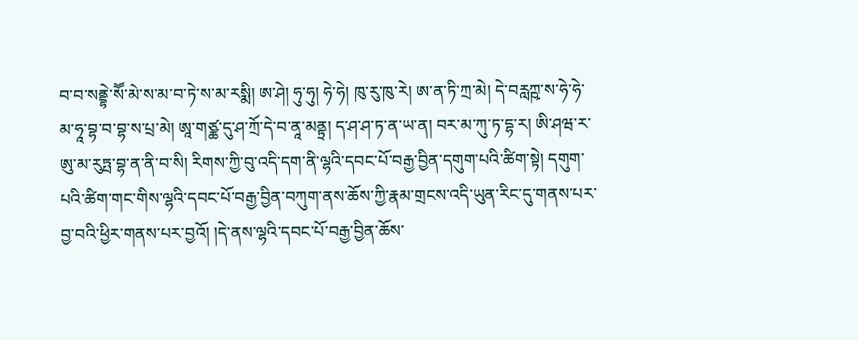བ་བ་སནྡྷེ་སཽ་མེ་ས་མ་བ་ཏེ་ས་མ་རསྨི། ཨ་ཤེ། ཧུ་ཧུ། ཧེ་ཧེ། ཁུ་རུ་ཁུ་རེ། ཨ་ན་ཏི་ཀྲ་མེ། དེ་བརླཀྵ་ས་ཧེ་ཧེ་མ་ཧཱ་བྷ་བ་བྷ་ས་པྲ་མེ། ཨཱ་གཙྪ་དུ་ཤ་ཀྲོ་དེ་བ་ནཱ་མནྟྲ། ད་ཤ་ཤ་ཏ་ན་ཡ་ན། བར་མ་ཀུ་ཏ་དྷ་ར། ཨི་ཤཝ་ར་ཨུ་མ་རུཏྤ་བྷ་ན་ནི་བ་སི། རིགས་ཀྱི་བུ་འདི་དག་ནི་ལྷའི་དབང་པོ་བརྒྱ་བྱིན་དགུག་པའི་ཚིག་སྟེ། དགུག་པའི་ཚིག་གང་གིས་ལྷའི་དབང་པོ་བརྒྱ་བྱིན་བཀུག་ནས་ཆོས་ཀྱི་རྣམ་གྲངས་འདི་ཡུན་རིང་དུ་གནས་པར་བྱ་བའི་ཕྱིར་གནས་པར་བྱའོ། །དེ་ནས་ལྷའི་དབང་པོ་བརྒྱ་བྱིན་ཆོས་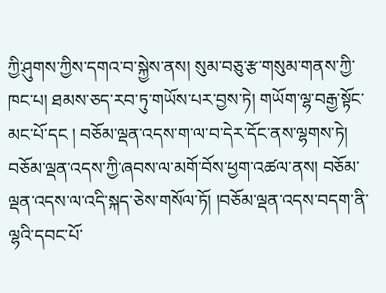ཀྱི་ཤུགས་ཀྱིས་དགའ་བ་སྐྱེས་ནས། སུམ་བཅུ་རྩ་གསུམ་གནས་ཀྱི་ཁང་པ། ཐམས་ཅད་རབ་ཏུ་གཡོས་པར་བྱས་ཏེ། གཡོག་ལྷ་བརྒྱ་སྟོང་མང་པོ་དང ། བཅོམ་ལྡན་འདས་ག་ལ་བ་དེར་དོང་ནས་ལྷགས་ཏེ། བཅོམ་ལྡན་འདས་ཀྱི་ཞབས་ལ་མགོ་བོས་ཕྱག་འཚལ་ནས། བཅོམ་ལྡན་འདས་ལ་འདི་སྐད་ཅེས་གསོལ་ཏོ། །བཅོམ་ལྡན་འདས་བདག་ནི་ལྷའི་དབང་པོ་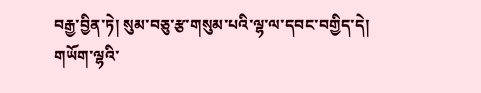བརྒྱ་བྱིན་ཏེ། སུམ་བཅུ་རྩ་གསུམ་པའི་ལྷ་ལ་དབང་བགྱིད་དེ། གཡོག་ལྷའི་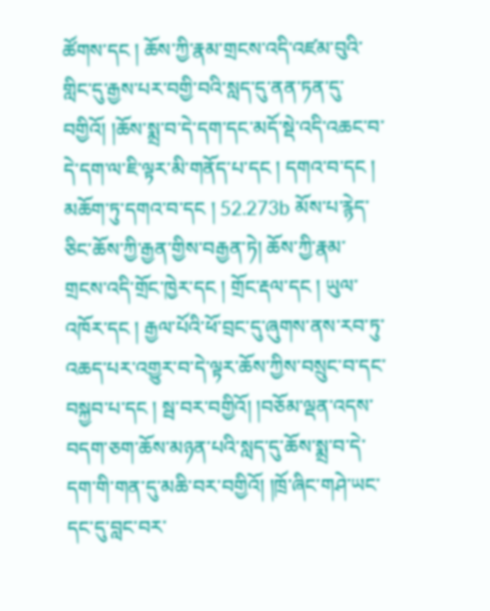ཚོགས་དང ། ཆོས་ཀྱི་རྣམ་གྲངས་འདི་འཛམ་བུའི་གླིང་དུ་རྒྱས་པར་བགྱི་བའི་སླད་དུ་ནན་ཏན་དུ་བགྱིའོ། །ཆོས་སྨྲ་བ་དེ་དག་དང་མདོ་སྡེ་འདི་འཆང་བ་དེ་དག་ལ་ཇི་ལྟར་མི་གནོད་པ་དང ། དགའ་བ་དང ། མཆོག་ཏུ་དགའ་བ་དང ། 52.273b མོས་པ་རྙེད་ཅིང་ཆོས་ཀྱི་རྒྱན་གྱིས་བརྒྱན་ཏེ། ཆོས་ཀྱི་རྣམ་གྲངས་འདི་གྲོང་ཁྱེར་དང ། གྲོང་རྡལ་དང ། ཡུལ་འཁོར་དང ། རྒྱལ་པོའི་ཕོ་བྲང་དུ་ཞུགས་ནས་རབ་ཏུ་འཆད་པར་འགྱུར་བ་དེ་ལྟར་ཆོས་ཀྱིས་བསྲུང་བ་དང་བསྐྱབ་པ་དང ། སྦ་བར་བགྱིའོ། །བཅོམ་ལྡན་འདས་བདག་ཅག་ཆོས་མཉན་པའི་སླད་དུ་ཆོས་སྨྲ་བ་དེ་དག་གི་གན་དུ་མཆི་བར་བགྱིའོ། །ཁྲོ་ཞིང་གཤེ་ཡང་དང་དུ་བླང་བར་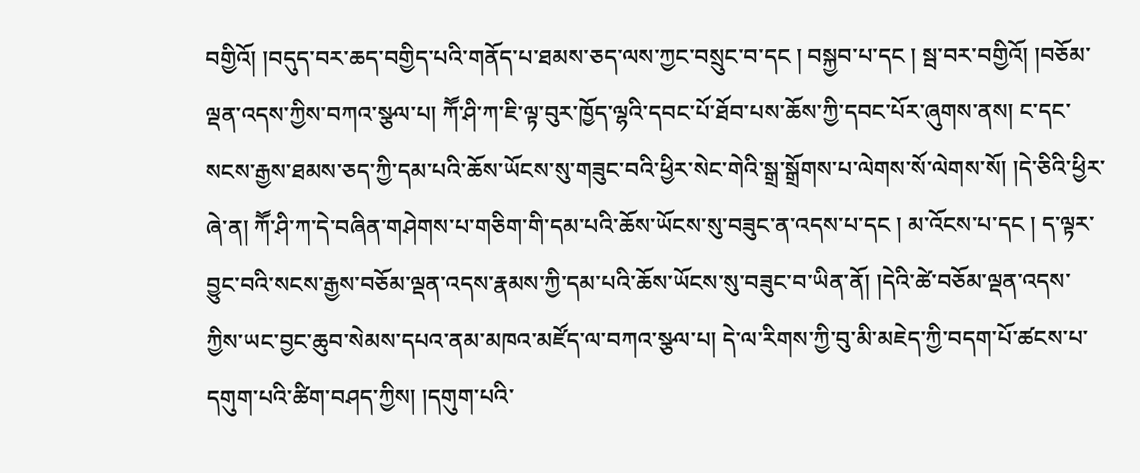བགྱིའོ། །བདུད་བར་ཆད་བགྱིད་པའི་གནོད་པ་ཐམས་ཅད་ལས་ཀྱང་བསྲུང་བ་དང ། བསྐྱབ་པ་དང ། སྦ་བར་བགྱིའོ། །བཅོམ་ལྡན་འདས་ཀྱིས་བཀའ་སྩལ་པ། ཀཽ་ཤི་ཀ་ཇི་ལྟ་བུར་ཁྱོད་ལྷའི་དབང་པོ་ཐོབ་པས་ཆོས་ཀྱི་དབང་པོར་ཞུགས་ནས། ང་དང་སངས་རྒྱས་ཐམས་ཅད་ཀྱི་དམ་པའི་ཆོས་ཡོངས་སུ་གཟུང་བའི་ཕྱིར་སེང་གེའི་སྒྲ་སྒྲོགས་པ་ལེགས་སོ་ལེགས་སོ། །དེ་ཅིའི་ཕྱིར་ཞེ་ན། ཀཽ་ཤི་ཀ་དེ་བཞིན་གཤེགས་པ་གཅིག་གི་དམ་པའི་ཆོས་ཡོངས་སུ་བཟུང་ན་འདས་པ་དང ། མ་འོངས་པ་དང ། ད་ལྟར་བྱུང་བའི་སངས་རྒྱས་བཅོམ་ལྡན་འདས་རྣམས་ཀྱི་དམ་པའི་ཆོས་ཡོངས་སུ་བཟུང་བ་ཡིན་ནོ། །དེའི་ཚེ་བཅོམ་ལྡན་འདས་ཀྱིས་ཡང་བྱང་ཆུབ་སེམས་དཔའ་ནམ་མཁའ་མཛོད་ལ་བཀའ་སྩལ་པ། དེ་ལ་རིགས་ཀྱི་བུ་མི་མཇེད་ཀྱི་བདག་པོ་ཚངས་པ་དགུག་པའི་ཚིག་བཤད་ཀྱིས། །དགུག་པའི་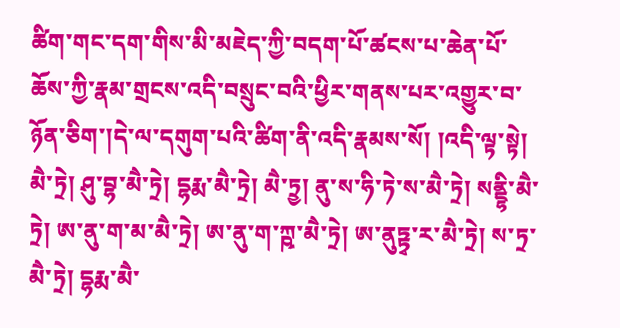ཚིག་གང་དག་གིས་མི་མཇེད་ཀྱི་བདག་པོ་ཚངས་པ་ཆེན་པོ་ཆོས་ཀྱི་རྣམ་གྲངས་འདི་བསྲུང་བའི་ཕྱིར་གནས་པར་འགྱུར་བ་ཉོན་ཅིག་།དེ་ལ་དགུག་པའི་ཚིག་ནི་འདི་རྣམས་སོ། །འདི་ལྟ་སྟེ། མཻ་ཏྲེ། ཤུ་བྷ་མཻ་ཏྲེ། དྷརྨ་མཻ་ཏྲེ། མཻ་ཏྲྱ། ནུ་ས་ཧི་ཏེ་ས་མཻ་ཏྲེ། སནྡྷི་མཻ་ཏྲེ། ཨ་ནུ་ག་མ་མཻ་ཏྲེ། ཨ་ནུ་ག་ཀྵ་མཻ་ཏྲེ། ཨ་ནུཏྟྭ་ར་མཻ་ཏྲེ། ས་ཏྲ་མཻ་ཏྲེ། དྷརྨ་མཻ་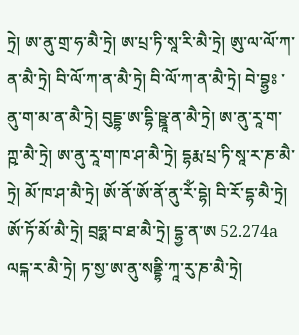ཏྲེ། ཨ་ནུ་གྲ་ཧ་མཻ་ཏྲེ། ཨ་པྲ་ཏི་སཱ་རི་མཻ་ཏྲེ། ཨུ་ལ་ལོ་ཀ་ན་མཻ་ཏྲེ། བི་ལོ་ཀ་ན་མཻ་ཏྲེ། བི་ལོ་ཀ་ན་མཻ་ཏྲེ། བེ་བྷྱཿ ་ནུ་ག་མ་ན་མཻ་ཏྲེ། བུདྡྷ་ཨ་དྷི་ཥྛཱ་ན་མཻ་ཏྲེ། ཨ་ནུ་རཱ་ག་ཀྵ་མཻ་ཏྲེ། ཨ་ནུ་རཱ་ག་ཁ་ཤ་མཻ་ཏྲེ། དྷརྨ་པྲ་ཏི་སཱ་ར་ཎ་མཻ་ཏྲེ། མོ་ཁ་ཤ་མཻ་ཏྲེ། ཨོ་ནོ་ཨོ་ནོ་ནུ་རོཾ་དྷེ། བི་རོ་དྷ་མཻ་ཏྲེ། ཨོ་ཏོ་མོ་མཻ་ཏྲེ། བྲཧྨ་བ་ཐ་མཻ་ཏྲེ། དྷྱ་ན་ཨ 52.274a ལངྐ་ར་མཻ་ཏྲེ། ཏ་སྱ་ཨ་ནུ་སནྡྷི་ཀཱ་རུ་ཎ་མཻ་ཏྲེ།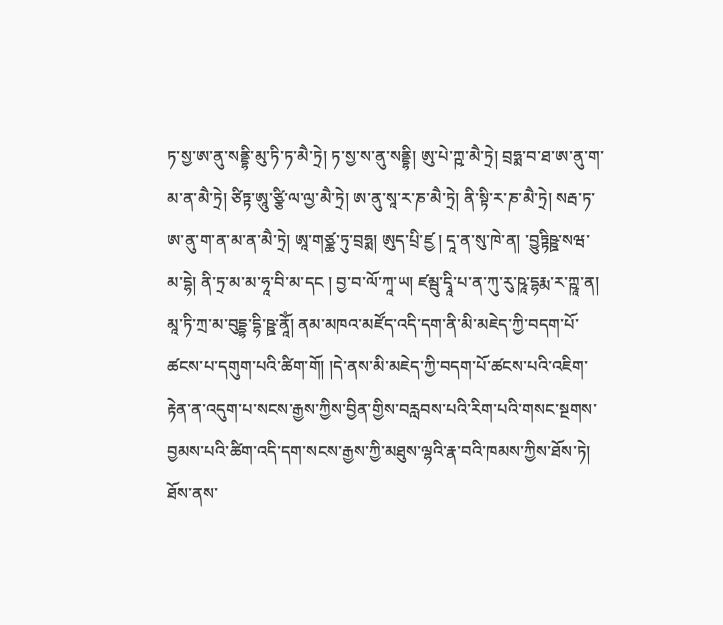ཏ་སྱ་ཨ་ནུ་སནྡྷི་མུ་ཏི་ཏ་མཻ་ཏྲེ། ཏ་སྱ་ས་ནུ་སནྡྷི། ཨུ་པེ་ཀྵ་མཻ་ཏྲེ། བྲཧྨ་བ་ཐ་ཨ་ནུ་ག་མ་ན་མཻ་ཏྲེ། ཙིཏྟ་ཨཱུ་ཙྩི་ལ་ལྱ་མཻ་ཏྲེ། ཨ་ནུ་སཱ་ར་ཎ་མཻ་ཏྲེ། ནི་སྟི་ར་ཎ་མཻ་ཏྲེ། སརྦ་ཏ་ཨ་ནུ་ག་ན་མ་ན་མཻ་ཏྲེ། ཨཱ་གཙྪ་ཏུ་བྲཧྨ། ཨུད་པྲི་ཛྱ ། དཱ་ན་སུ་ཁེ་ན། ་བྱུཏྟིཥྛ་སཝ་མ་དྷེ། ནི་ཏྲ་མ་མ་ཧཱ་བི་མ་དང ། བྱ་བ་ལོ་ཀཱ་ཡ། ཛམྦུ་དྭཱི་པ་ན་ཀུ་རུ་ཥཱ་དྷརྨ་ར་ཀྵཱ་ན། མཱ་ཏི་ཀྲ་མ་བུདྡྷ་དྷི་ཥྛ་ནཱོཾ། ནམ་མཁའ་མཛོད་འདི་དག་ནི་མི་མཇེད་ཀྱི་བདག་པོ་ཚངས་པ་དགུག་པའི་ཚིག་གོ། །དེ་ནས་མི་མཇེད་ཀྱི་བདག་པོ་ཚངས་པའི་འཇིག་རྟེན་ན་འདུག་པ་སངས་རྒྱས་ཀྱིས་བྱིན་གྱིས་བརླབས་པའི་རིག་པའི་གསང་སྔགས་བྱམས་པའི་ཚིག་འདི་དག་སངས་རྒྱས་ཀྱི་མཐུས་ལྷའི་རྣ་བའི་ཁམས་ཀྱིས་ཐོས་ཏེ། ཐོས་ནས་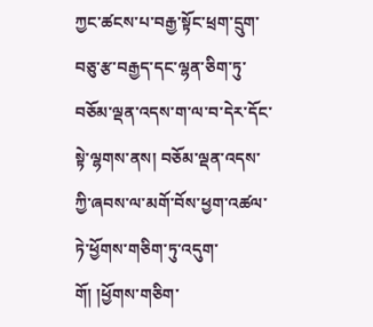ཀྱང་ཚངས་པ་བརྒྱ་སྟོང་ཕྲག་དྲུག་བཅུ་རྩ་བརྒྱད་དང་ལྷན་ཅིག་ཏུ་བཅོམ་ལྡན་འདས་ག་ལ་བ་དེར་དོང་སྟེ་ལྷགས་ནས། བཅོམ་ལྡན་འདས་ཀྱི་ཞབས་ལ་མགོ་བོས་ཕྱག་འཚལ་ཏེ་ཕྱོགས་གཅིག་ཏུ་འདུག་གོ། །ཕྱོགས་གཅིག་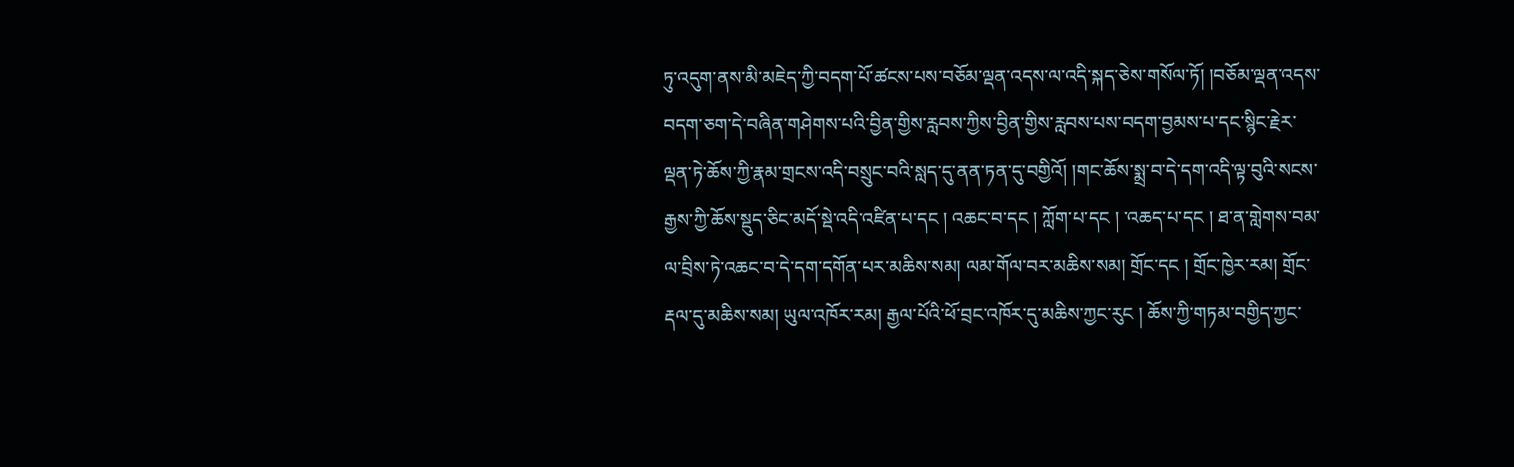ཏུ་འདུག་ནས་མི་མཇེད་ཀྱི་བདག་པོ་ཚངས་པས་བཅོམ་ལྡན་འདས་ལ་འདི་སྐད་ཅེས་གསོལ་ཏོ། །བཅོམ་ལྡན་འདས་བདག་ཅག་དེ་བཞིན་གཤེགས་པའི་བྱིན་གྱིས་རླབས་ཀྱིས་བྱིན་གྱིས་རླབས་པས་བདག་བྱམས་པ་དང་སྙིང་རྗེར་ལྡན་ཏེ་ཆོས་ཀྱི་རྣམ་གྲངས་འདི་བསྲུང་བའི་སླད་དུ་ནན་ཏན་དུ་བགྱིའོ། །གང་ཆོས་སྨྲ་བ་དེ་དག་འདི་ལྟ་བུའི་སངས་རྒྱས་ཀྱི་ཆོས་སྡུད་ཅིང་མདོ་སྡེ་འདི་འཛིན་པ་དང ། འཆང་བ་དང ། ཀློག་པ་དང ། ་འཆད་པ་དང ། ཐ་ན་གླེགས་བམ་ལ་བྲིས་ཏེ་འཆང་བ་དེ་དག་དགོན་པར་མཆིས་སམ། ལམ་གོལ་བར་མཆིས་སམ། གྲོང་དང ། གྲོང་ཁྱེར་རམ། གྲོང་རྡལ་དུ་མཆིས་སམ། ཡུལ་འཁོར་རམ། རྒྱལ་པོའི་ཕོ་བྲང་འཁོར་དུ་མཆིས་ཀྱང་རུང ། ཆོས་ཀྱི་གཏམ་བགྱིད་ཀྱང་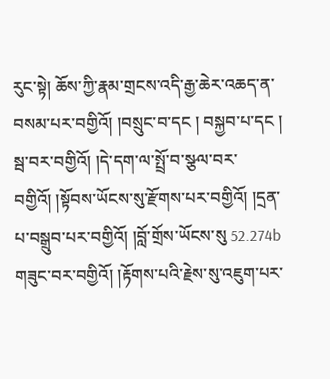རུང་སྟེ། ཆོས་ཀྱི་རྣམ་གྲངས་འདི་རྒྱ་ཆེར་འཆད་ན་བསམ་པར་བགྱིའོ། །བསྲུང་བ་དང ། བསྐྱབ་པ་དང ། སྦ་བར་བགྱིའོ། །དེ་དག་ལ་སྤྲོ་བ་སྩལ་བར་བགྱིའོ། །སྟོབས་ཡོངས་སུ་རྫོགས་པར་བགྱིའོ། །དྲན་པ་བསྒྲུབ་པར་བགྱིའོ། །བློ་གྲོས་ཡོངས་སུ 52.274b གཟུང་བར་བགྱིའོ། །རྟོགས་པའི་རྗེས་སུ་འཇུག་པར་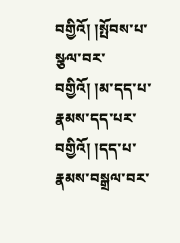བགྱིའོ། །སྤོབས་པ་སྩལ་བར་བགྱིའོ། །མ་དད་པ་རྣམས་དད་པར་བགྱིའོ། །དད་པ་རྣམས་བསྒྲལ་བར་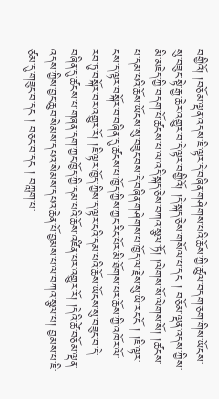བགྱིའོ། །བཅོམ་ལྡན་འདས་ཇི་ལྟར་དེ་བཞིན་གཤེགས་པའི་ཆོས་ཀྱི་ཚུལ་བདག་ཅག་གིས་ཡོངས་སུ་བཟུང་སྟེ་རྒྱ་ཆེར་འགྱུར་བ་དེ་ལྟར་བགྱིའོ། །དེ་སྐད་ཅེས་གསོལ་པ་དང ། བཅོམ་ལྡན་འདས་ཀྱིས་མི་མཇེད་ཀྱི་བདག་པོ་ཚངས་པ་ལ་འདི་སྐད་ཅེས་བཀའ་སྩལ་ཏོ། །ལེགས་སོ་ལེགས་སོ། །ཚངས་པ་དམ་པའི་ཆོས་ཡོངས་སུ་བཟུང་བས་དེ་བཞིན་གཤེགས་པ་ཁྱོད་ལ་རྗེས་སུ་ཡི་རང་ངོ ། །ཇི་ལྟར་ངས་ད་ལྟར་བསྐོར་བ་བཞིན་དུ་ཚངས་པ་ཁྱོད་ཀྱིས་ཀྱང་རིང་པོར་མི་ཐོགས་པར་ཆོས་ཀྱི་འཁོར་ལོ་རབ་ཏུ་བསྐོར་བར་འགྱུར་རོ། །ཇི་ལྟར་ཁྱོད་ཀྱིས་ད་ལྟར་ངའི་དམ་པའི་ཆོས་ཡོངས་སུ་བཟུང་བ་དེ་བཞིན་དུ་ཚངས་པ་གཞན་དག་ཀྱང་ཁྱོད་ཀྱི་དམ་པའི་ཆོས་འཛིན་པར་འགྱུར་རོ། །དེའི་ཚེ་བཅོམ་ལྡན་འདས་ཀྱིས་བྱང་ཆུབ་སེམས་དཔའ་སེམས་དཔའ་ཆེན་པོ་བྱམས་པ་ལ་བཀའ་སྩལ་པ། བྱམས་པ་ཇི་ཙམ་དུ་གཟུང་བ་དང ། བཅང་བ་དང ། བཀླག་པ་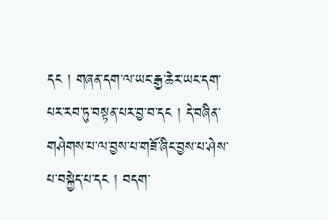དང ། གཞན་དག་ལ་ཡང་རྒྱ་ཆེར་ཡང་དག་པར་རབ་ཏུ་བསྟན་པར་བྱ་བ་དང ། དེ་བཞིན་གཤེགས་པ་ལ་བྱས་པ་གཟོ་ཞིང་བྱས་པ་ཤེས་པ་བསྐྱེད་པ་དང ། བདག་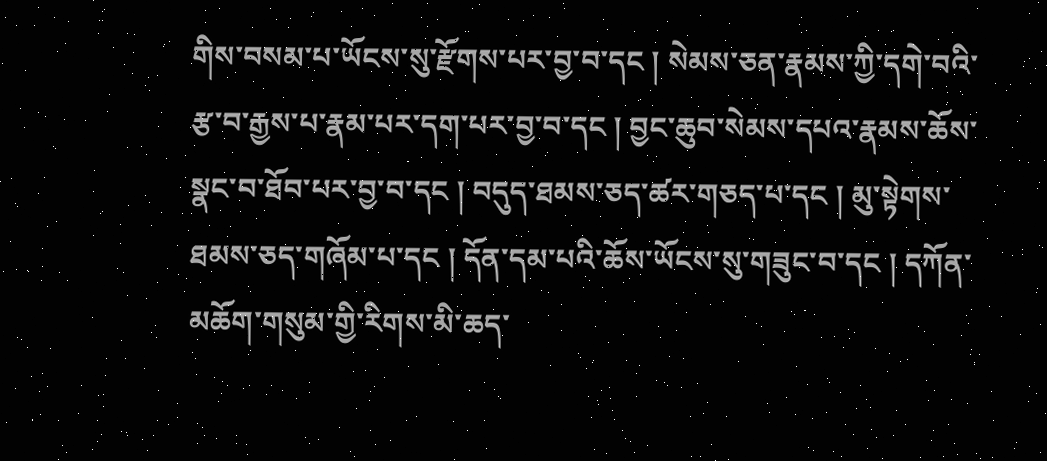གིས་བསམ་པ་ཡོངས་སུ་རྫོགས་པར་བྱ་བ་དང ། སེམས་ཅན་རྣམས་ཀྱི་དགེ་བའི་རྩ་བ་རྒྱས་པ་རྣམ་པར་དག་པར་བྱ་བ་དང ། བྱང་ཆུབ་སེམས་དཔའ་རྣམས་ཆོས་སྣང་བ་ཐོབ་པར་བྱ་བ་དང ། བདུད་ཐམས་ཅད་ཚར་གཅད་པ་དང ། མུ་སྟེགས་ཐམས་ཅད་གཞོམ་པ་དང ། དོན་དམ་པའི་ཆོས་ཡོངས་སུ་གཟུང་བ་དང ། དཀོན་མཆོག་གསུམ་གྱི་རིགས་མི་ཆད་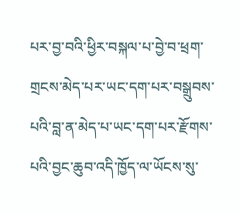པར་བྱ་བའི་ཕྱིར་བསྐལ་པ་བྱེ་བ་ཕྲག་གྲངས་མེད་པར་ཡང་དག་པར་བསྒྲུབས་པའི་བླ་ན་མེད་པ་ཡང་དག་པར་རྫོགས་པའི་བྱང་ཆུབ་འདི་ཁྱོད་ལ་ཡོངས་སུ་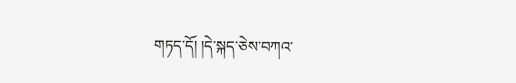གཏད་དོ། །དེ་སྐད་ཅེས་བཀའ་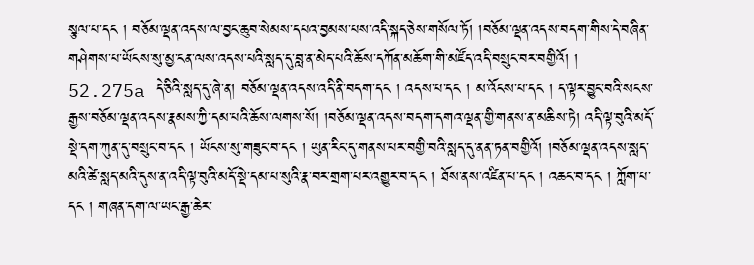སྩལ་པ་དང ། བཅོམ་ལྡན་འདས་ལ་བྱང་ཆུབ་སེམས་དཔའ་བྱམས་པས་འདི་སྐད་ཅེས་གསོལ་ཏོ། །བཅོམ་ལྡན་འདས་བདག་གིས་དེ་བཞིན་གཤེགས་པ་ཡོངས་སུ་མྱ་ངན་ལས་འདས་པའི་སླད་དུ་བླ་ན་མེད་པའི་ཆོས་དཀོན་མཆོག་གི་མཛོད་འདི་བསྲུང་བར་བགྱིའོ། ། 52.275a དེ་ཅིའི་སླད་དུ་ཞེ་ན། བཅོམ་ལྡན་འདས་འདི་ནི་བདག་དང ། འདས་པ་དང ། མ་འོངས་པ་དང ། ད་ལྟར་བྱུང་བའི་སངས་རྒྱས་བཅོམ་ལྡན་འདས་རྣམས་ཀྱི་དམ་པའི་ཆོས་ལགས་སོ། །བཅོམ་ལྡན་འདས་བདག་དགའ་ལྡན་གྱི་གནས་ན་མཆིས་ཏེ། འདི་ལྟ་བུའི་མདོ་སྡེ་དག་ཀུན་དུ་བསྲུང་བ་དང ། ཡོངས་སུ་གཟུང་བ་དང ། ཡུན་རིང་དུ་གནས་པར་བགྱི་བའི་སླད་དུ་ནན་ཏན་བགྱིའོ། །བཅོམ་ལྡན་འདས་སླད་མའི་ཚེ་སླད་མའི་དུས་ན་འདི་ལྟ་བུའི་མདོ་སྡེ་དམ་པ་སུའི་རྣ་བར་གྲག་པར་འགྱུར་བ་དང ། ཐོས་ནས་འཛིན་པ་དང ། འཆང་བ་དང ། ཀློག་པ་དང ། གཞན་དག་ལ་ཡང་རྒྱ་ཆེར་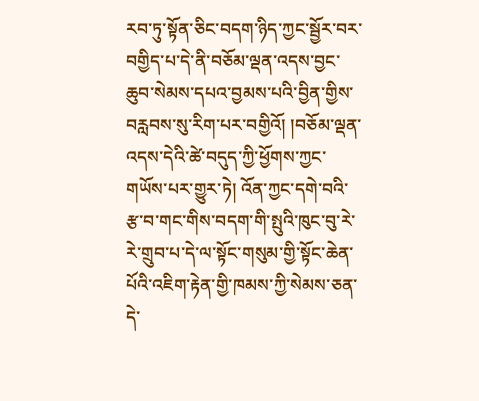རབ་ཏུ་སྟོན་ཅིང་བདག་ཉིད་ཀྱང་སྦྱོར་བར་བགྱིད་པ་དེ་ནི་བཅོམ་ལྡན་འདས་བྱང་ཆུབ་སེམས་དཔའ་བྱམས་པའི་བྱིན་གྱིས་བརླབས་སུ་རིག་པར་བགྱིའོ། །བཅོམ་ལྡན་འདས་དེའི་ཚེ་བདུད་ཀྱི་ཕྱོགས་ཀྱང་གཡོས་པར་གྱུར་ཏེ། འོན་ཀྱང་དགེ་བའི་རྩ་བ་གང་གིས་བདག་གི་སྤུའི་ཁུང་བུ་རེ་རེ་གྲུབ་པ་དེ་ལ་སྟོང་གསུམ་གྱི་སྟོང་ཆེན་པོའི་འཇིག་རྟེན་གྱི་ཁམས་ཀྱི་སེམས་ཅན་དེ་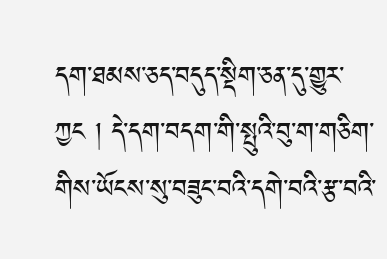དག་ཐམས་ཅད་བདུད་སྡིག་ཅན་དུ་གྱུར་ཀྱང ། དེ་དག་བདག་གི་སྤུའི་བུ་ག་གཅིག་གིས་ཡོངས་སུ་བཟུང་བའི་དགེ་བའི་རྩ་བའི་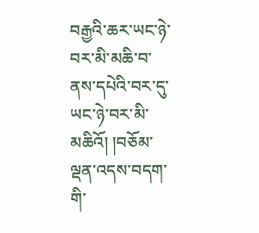བརྒྱའི་ཆར་ཡང་ཉེ་བར་མི་མཆི་བ་ནས་དཔེའི་བར་དུ་ཡང་ཉེ་བར་མི་མཆིའོ། །བཅོམ་ལྡན་འདས་བདག་གི་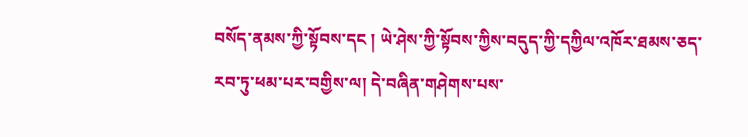བསོད་ནམས་ཀྱི་སྟོབས་དང ། ཡེ་ཤེས་ཀྱི་སྟོབས་ཀྱིས་བདུད་ཀྱི་དཀྱིལ་འཁོར་ཐམས་ཅད་རབ་ཏུ་ཕམ་པར་བགྱིས་ལ། དེ་བཞིན་གཤེགས་པས་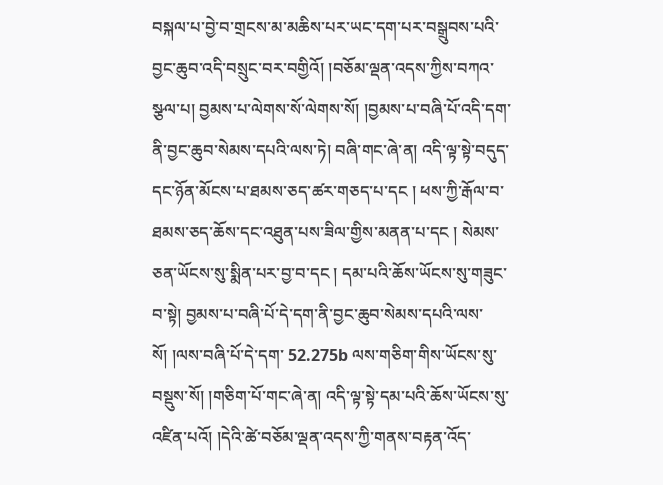བསྐལ་པ་བྱེ་བ་གྲངས་མ་མཆིས་པར་ཡང་དག་པར་བསྒྲུབས་པའི་བྱང་ཆུབ་འདི་བསྲུང་བར་བགྱིའོ། །བཅོམ་ལྡན་འདས་ཀྱིས་བཀའ་སྩལ་པ། བྱམས་པ་ལེགས་སོ་ལེགས་སོ། །བྱམས་པ་བཞི་པོ་འདི་དག་ནི་བྱང་ཆུབ་སེམས་དཔའི་ལས་ཏེ། བཞི་གང་ཞེ་ན། འདི་ལྟ་སྟེ་བདུད་དང་ཉོན་མོངས་པ་ཐམས་ཅད་ཚར་གཅད་པ་དང ། ཕས་ཀྱི་རྒོལ་བ་ཐམས་ཅད་ཆོས་དང་འཐུན་པས་ཟིལ་གྱིས་མནན་པ་དང ། སེམས་ཅན་ཡོངས་སུ་སྨིན་པར་བྱ་བ་དང ། དམ་པའི་ཆོས་ཡོངས་སུ་གཟུང་བ་སྟེ། བྱམས་པ་བཞི་པོ་དེ་དག་ནི་བྱང་ཆུབ་སེམས་དཔའི་ལས་སོ། །ལས་བཞི་པོ་དེ་དག་ 52.275b ལས་གཅིག་གིས་ཡོངས་སུ་བསྡུས་སོ། །གཅིག་པོ་གང་ཞེ་ན། འདི་ལྟ་སྟེ་དམ་པའི་ཆོས་ཡོངས་སུ་འཛིན་པའོ། །དེའི་ཚེ་བཅོམ་ལྡན་འདས་ཀྱི་གནས་བརྟན་འོད་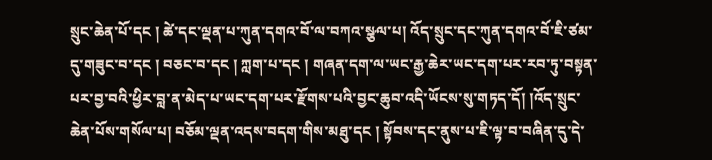སྲུང་ཆེན་པོ་དང ། ཚེ་དང་ལྡན་པ་ཀུན་དགའ་བོ་ལ་བཀའ་སྩལ་པ། འོད་སྲུང་དང་ཀུན་དགའ་བོ་ཇི་ཙམ་དུ་གཟུང་བ་དང ། བཅང་བ་དང ། ཀླག་པ་དང ། གཞན་དག་ལ་ཡང་རྒྱ་ཆེར་ཡང་དག་པར་རབ་ཏུ་བསྟན་པར་བྱ་བའི་ཕྱིར་བླ་ན་མེད་པ་ཡང་དག་པར་རྫོགས་པའི་བྱང་ཆུབ་འདི་ཡོངས་སུ་གཏད་དོ། །འོད་སྲུང་ཆེན་པོས་གསོལ་པ། བཅོམ་ལྡན་འདས་བདག་གིས་མཐུ་དང ། སྟོབས་དང་ནུས་པ་ཇི་ལྟ་བ་བཞིན་དུ་དེ་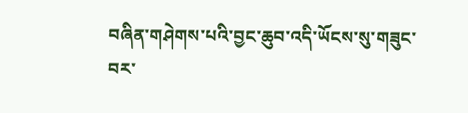བཞིན་གཤེགས་པའི་བྱང་ཆུབ་འདི་ཡོངས་སུ་གཟུང་བར་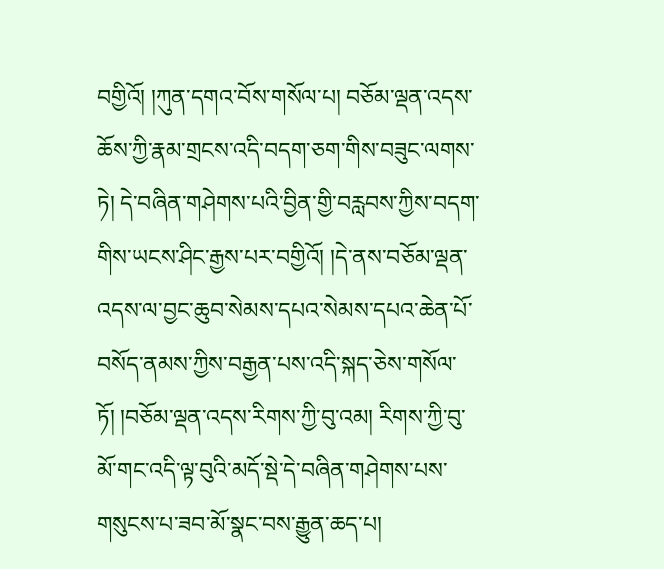བགྱིའོ། །ཀུན་དགའ་བོས་གསོལ་པ། བཅོམ་ལྡན་འདས་ཆོས་ཀྱི་རྣམ་གྲངས་འདི་བདག་ཅག་གིས་བཟུང་ལགས་ཏེ། དེ་བཞིན་གཤེགས་པའི་བྱིན་གྱི་བརླབས་ཀྱིས་བདག་གིས་ཡངས་ཤིང་རྒྱས་པར་བགྱིའོ། །དེ་ནས་བཅོམ་ལྡན་འདས་ལ་བྱང་ཆུབ་སེམས་དཔའ་སེམས་དཔའ་ཆེན་པོ་བསོད་ནམས་ཀྱིས་བརྒྱན་པས་འདི་སྐད་ཅེས་གསོལ་ཏོ། །བཅོམ་ལྡན་འདས་རིགས་ཀྱི་བུ་འམ། རིགས་ཀྱི་བུ་མོ་གང་འདི་ལྟ་བུའི་མདོ་སྡེ་དེ་བཞིན་གཤེགས་པས་གསུངས་པ་ཟབ་མོ་སྣང་བས་རྒྱུན་ཆད་པ།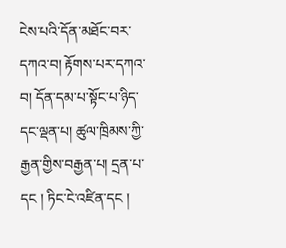ངེས་པའི་དོན་མཐོང་བར་དཀའ་བ། རྟོགས་པར་དཀའ་བ། དོན་དམ་པ་སྟོང་པ་ཉིད་དང་ལྡན་པ། ཚུལ་ཁྲིམས་ཀྱི་རྒྱན་གྱིས་བརྒྱན་པ། དྲན་པ་དང ། ཏིང་ངེ་འཛིན་དང །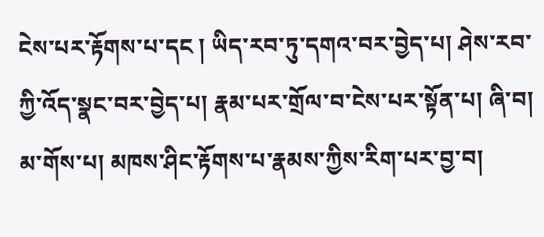ངེས་པར་རྟོགས་པ་དང ། ཡིད་རབ་ཏུ་དགའ་བར་བྱེད་པ། ཤེས་རབ་ཀྱི་འོད་སྣང་བར་བྱེད་པ། རྣམ་པར་གྲོལ་བ་ངེས་པར་སྟོན་པ། ཞི་བ། མ་གོས་པ། མཁས་ཤིང་རྟོགས་པ་རྣམས་ཀྱིས་རིག་པར་བྱ་བ།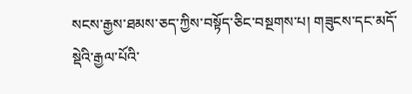སངས་རྒྱས་ཐམས་ཅད་ཀྱིས་བསྟོད་ཅིང་བསྔགས་པ། གཟུངས་དང་མདོ་སྡེའི་རྒྱལ་པོའི་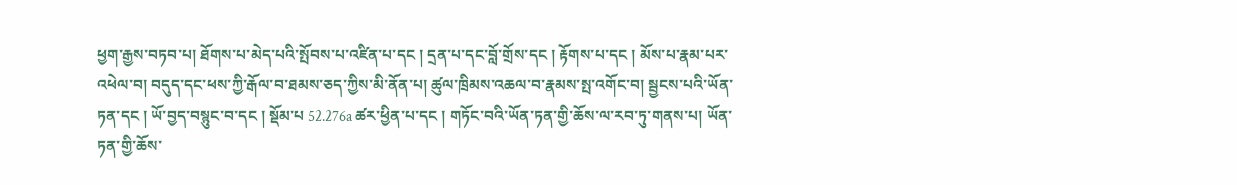ཕྱག་རྒྱས་བཏབ་པ། ཐོགས་པ་མེད་པའི་སྤོབས་པ་འཛིན་པ་དང ། དྲན་པ་དང་བློ་གྲོས་དང ། རྟོགས་པ་དང ། མོས་པ་རྣམ་པར་འཕེལ་བ། བདུད་དང་ཕས་ཀྱི་རྒོལ་བ་ཐམས་ཅད་ཀྱིས་མི་ནོན་པ། ཚུལ་ཁྲིམས་འཆལ་བ་རྣམས་སྤ་འགོང་བ། སྦྱངས་པའི་ཡོན་ཏན་དང ། ཡོ་བྱད་བསྙུང་བ་དང ། སྡོམ་པ 52.276a ཚར་ཕྱིན་པ་དང ། གཏོང་བའི་ཡོན་ཏན་གྱི་ཆོས་ལ་རབ་ཏུ་གནས་པ། ཡོན་ཏན་གྱི་ཆོས་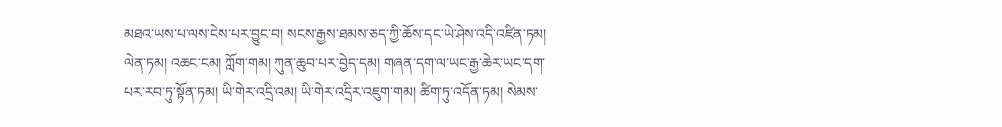མཐའ་ཡས་པ་ལས་ངེས་པར་བྱུང་བ། སངས་རྒྱས་ཐམས་ཅད་ཀྱི་ཆོས་དང་ཡེ་ཤེས་འདི་འཛིན་ཏམ། ལེན་ཏམ། འཆང་ངམ། ཀློག་གམ། ཀུན་ཆུབ་པར་བྱེད་དམ། གཞན་དག་ལ་ཡང་རྒྱ་ཆེར་ཡང་དག་པར་རབ་ཏུ་སྟོན་ཏམ། ཡི་གེར་འདྲི་འམ། ཡི་གེར་འདྲིར་འཇུག་གམ། ཚིག་ཏུ་འདོན་ཏམ། སེམས་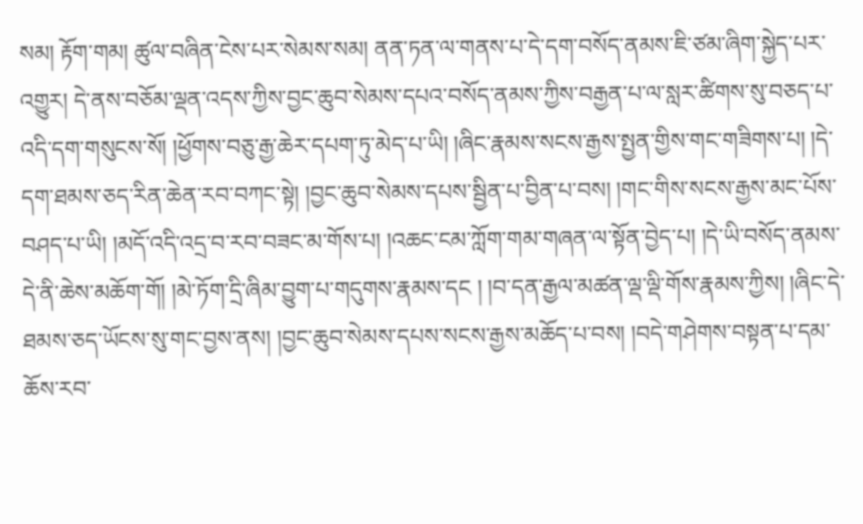སམ། རྟོག་གམ། ཚུལ་བཞིན་ངེས་པར་སེམས་སམ། ནན་ཏན་ལ་གནས་པ་དེ་དག་བསོད་ནམས་ཇི་ཙམ་ཞིག་སྐྱེད་པར་འགྱུར། དེ་ནས་བཅོམ་ལྡན་འདས་ཀྱིས་བྱང་ཆུབ་སེམས་དཔའ་བསོད་ནམས་ཀྱིས་བརྒྱན་པ་ལ་སླར་ཚིགས་སུ་བཅད་པ་འདི་དག་གསུངས་སོ། །ཕྱོགས་བཅུ་རྒྱ་ཆེར་དཔག་ཏུ་མེད་པ་ཡི། །ཞིང་རྣམས་སངས་རྒྱས་སྤྱན་གྱིས་གང་གཟིགས་པ། །དེ་དག་ཐམས་ཅད་རིན་ཆེན་རབ་བཀང་སྟེ། །བྱང་ཆུབ་སེམས་དཔས་སྦྱིན་པ་བྱིན་པ་བས། །གང་གིས་སངས་རྒྱས་མང་པོས་བཤད་པ་ཡི། །མདོ་འདི་འདྲ་བ་རབ་བཟང་མ་གོས་པ། །འཆང་ངམ་ཀློག་གམ་གཞན་ལ་སྟོན་བྱེད་པ། །དེ་ཡི་བསོད་ནམས་དེ་ནི་ཆེས་མཆོག་གོ། །མེ་ཏོག་དྲི་ཞིམ་བྱུག་པ་གདུགས་རྣམས་དང ། །བ་དན་རྒྱལ་མཚན་ལྡ་ལྡི་གོས་རྣམས་ཀྱིས། །ཞིང་དེ་ཐམས་ཅད་ཡོངས་སུ་གང་བྱས་ནས། །བྱང་ཆུབ་སེམས་དཔས་སངས་རྒྱས་མཆོད་པ་བས། །བདེ་གཤེགས་བསྟན་པ་དམ་ཆོས་རབ་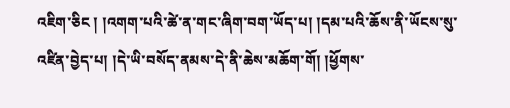འཇིག་ཅིང ། །འགག་པའི་ཚེ་ན་གང་ཞིག་བག་ཡོད་པ། །དམ་པའི་ཆོས་ནི་ཡོངས་སུ་འཛིན་བྱེད་པ། །དེ་ཡི་བསོད་ནམས་དེ་ནི་ཆེས་མཆོག་གོ། །ཕྱོགས་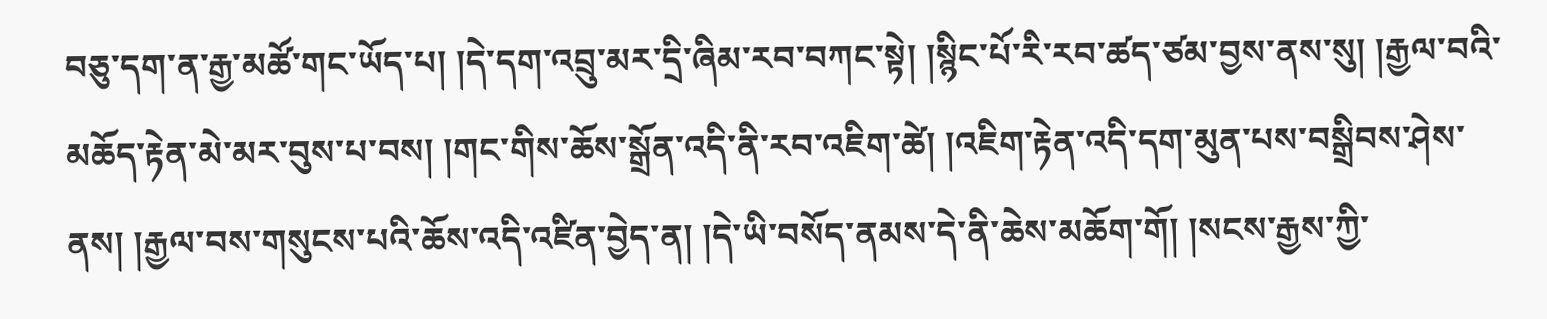བཅུ་དག་ན་རྒྱ་མཚོ་གང་ཡོད་པ། །དེ་དག་འབྲུ་མར་དྲི་ཞིམ་རབ་བཀང་སྟེ། །སྙིང་པོ་རི་རབ་ཚད་ཙམ་བྱས་ནས་སུ། །རྒྱལ་བའི་མཆོད་རྟེན་མེ་མར་བུས་པ་བས། །གང་གིས་ཆོས་སྒྲོན་འདི་ནི་རབ་འཇིག་ཚེ། །འཇིག་རྟེན་འདི་དག་མུན་པས་བསྒྲིབས་ཤེས་ནས། །རྒྱལ་བས་གསུངས་པའི་ཆོས་འདི་འཛིན་བྱེད་ན། །དེ་ཡི་བསོད་ནམས་དེ་ནི་ཆེས་མཆོག་གོ། །སངས་རྒྱས་ཀྱི་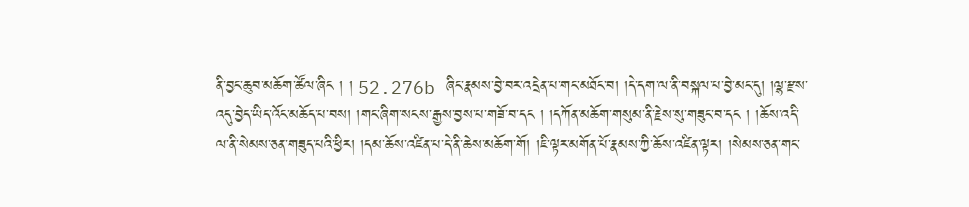ནི་བྱང་ཆུབ་མཆོག་ཚོལ་ཞིང ། ། 52.276b ཞིང་རྣམས་བྱེ་བར་འདྲེན་པ་གང་མཐོང་བ། །དེ་དག་ལ་ནི་བསྐལ་པ་བྱེ་མང་དུ། །ལྷ་རྫས་འདུ་བྱེད་ཡིད་འོང་མཆོད་པ་བས། །གང་ཞིག་སངས་རྒྱས་བྱས་པ་གཟོ་བ་དང ། །དཀོན་མཆོག་གསུམ་ནི་རྗེས་སུ་གཟུང་བ་དང ། །ཆོས་འདི་ལ་ནི་སེམས་ཅན་གཟུད་པའི་ཕྱིར། །དམ་ཆོས་འཛིན་པ་དེ་ནི་ཆེས་མཆོག་གོ། །ཇི་ལྟར་མགོན་པོ་རྣམས་ཀྱི་ཆོས་འཛིན་ལྟར། །སེམས་ཅན་གང་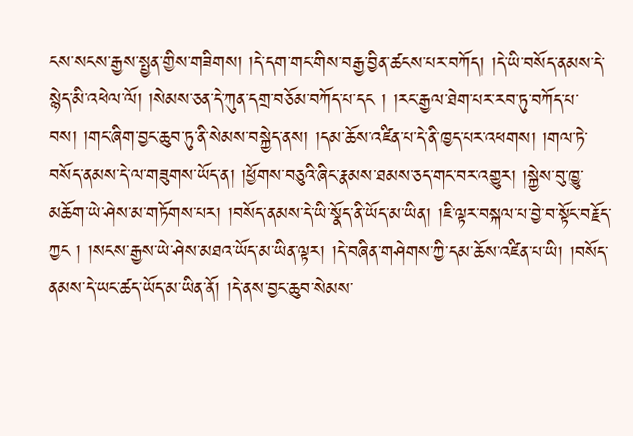ངས་སངས་རྒྱས་སྤྱན་གྱིས་གཟིགས། །དེ་དག་གང་གིས་བརྒྱ་བྱིན་ཚངས་པར་བཀོད། །དེ་ཡི་བསོད་ནམས་དེ་སྙེད་མི་འཕེལ་ལོ། །སེམས་ཅན་དེ་ཀུན་དགྲ་བཅོམ་བཀོད་པ་དང ། །རང་རྒྱལ་ཐེག་པར་རབ་ཏུ་བཀོད་པ་བས། །གང་ཞིག་བྱང་ཆུབ་ཏུ་ནི་སེམས་བསྐྱེད་ནས། །དམ་ཆོས་འཛིན་པ་དེ་ནི་ཁྱད་པར་འཕགས། །གལ་ཏེ་བསོད་ནམས་དེ་ལ་གཟུགས་ཡོད་ན། །ཕྱོགས་བཅུའི་ཞིང་རྣམས་ཐམས་ཅད་གང་བར་འགྱུར། །སྐྱེས་བུ་ཁྱུ་མཆོག་ཡེ་ཤེས་མ་གཏོགས་པར། །བསོད་ནམས་དེ་ཡི་སྣོད་ནི་ཡོད་མ་ཡིན། །ཇི་ལྟར་བསྐལ་པ་བྱེ་བ་སྟོང་བརྗོད་ཀྱང ། །སངས་རྒྱས་ཡེ་ཤེས་མཐའ་ཡོད་མ་ཡིན་ལྟར། །དེ་བཞིན་གཤེགས་ཀྱི་དམ་ཆོས་འཛིན་པ་ཡི། །བསོད་ནམས་དེ་ཡང་ཚད་ཡོད་མ་ཡིན་ནོ། །དེ་ནས་བྱང་ཆུབ་སེམས་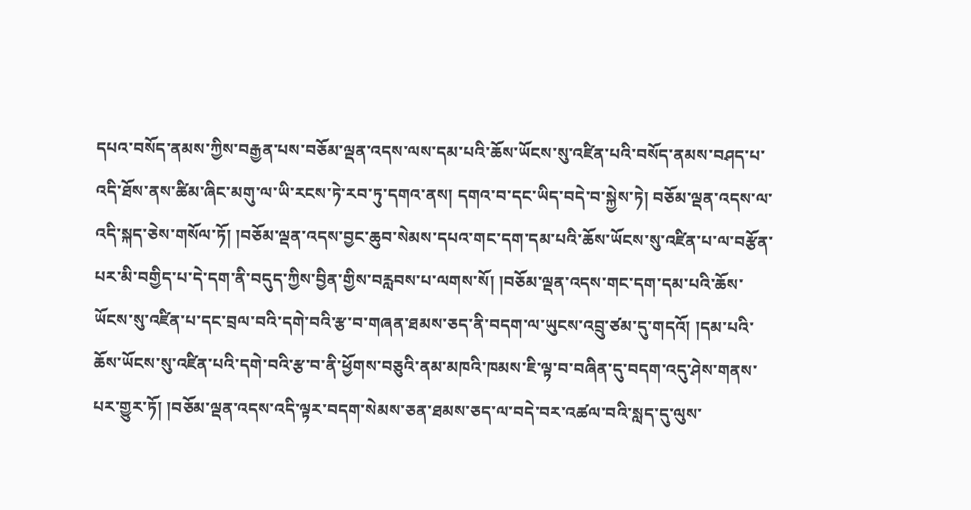དཔའ་བསོད་ནམས་ཀྱིས་བརྒྱན་པས་བཅོམ་ལྡན་འདས་ལས་དམ་པའི་ཆོས་ཡོངས་སུ་འཛིན་པའི་བསོད་ནམས་བཤད་པ་འདི་ཐོས་ནས་ཚིམ་ཞིང་མགུ་ལ་ཡི་རངས་ཏེ་རབ་ཏུ་དགའ་ནས། དགའ་བ་དང་ཡིད་བདེ་བ་སྐྱེས་ཏེ། བཅོམ་ལྡན་འདས་ལ་འདི་སྐད་ཅེས་གསོལ་ཏོ། །བཅོམ་ལྡན་འདས་བྱང་ཆུབ་སེམས་དཔའ་གང་དག་དམ་པའི་ཆོས་ཡོངས་སུ་འཛིན་པ་ལ་བརྩོན་པར་མི་བགྱིད་པ་དེ་དག་ནི་བདུད་ཀྱིས་བྱིན་གྱིས་བརླབས་པ་ལགས་སོ། །བཅོམ་ལྡན་འདས་གང་དག་དམ་པའི་ཆོས་ཡོངས་སུ་འཛིན་པ་དང་བྲལ་བའི་དགེ་བའི་རྩ་བ་གཞན་ཐམས་ཅད་ནི་བདག་ལ་ཡུངས་འབྲུ་ཙམ་དུ་གདའོ། །དམ་པའི་ཆོས་ཡོངས་སུ་འཛིན་པའི་དགེ་བའི་རྩ་བ་ནི་ཕྱོགས་བཅུའི་ནམ་མཁའི་ཁམས་ཇི་ལྟ་བ་བཞིན་དུ་བདག་འདུ་ཤེས་གནས་པར་གྱུར་ཏོ། །བཅོམ་ལྡན་འདས་འདི་ལྟར་བདག་སེམས་ཅན་ཐམས་ཅད་ལ་བདེ་བར་འཚལ་བའི་སླད་དུ་ལུས་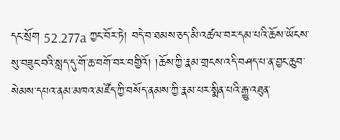དང་སྲོག 52.277a ཀྱང་བོར་ཏེ། བདེ་བ་ཐམས་ཅད་མི་འཚལ་བར་དམ་པའི་ཆོས་ཡོངས་སུ་བཟུང་བའི་སླད་དུ་གོ་ཆ་བགོ་བར་བགྱིའོ། །ཆོས་ཀྱི་རྣམ་གྲངས་འདི་བཤད་པ་ན་བྱང་ཆུབ་སེམས་དཔའ་ནམ་མཁའ་མཛོད་ཀྱི་བསོད་ནམས་ཀྱི་རྣམ་པར་སྨིན་པའི་རྒྱུ་འཐུན་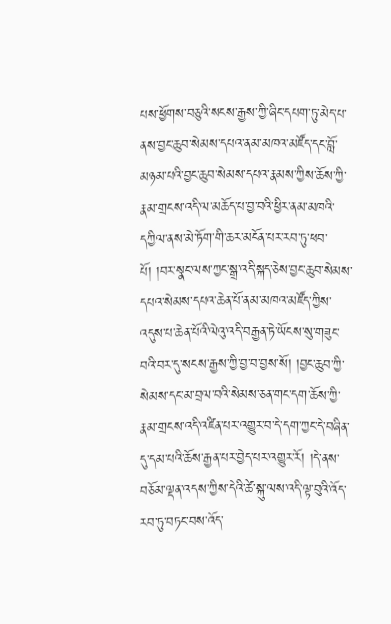པས་ཕྱོགས་བཅུའི་སངས་རྒྱས་ཀྱི་ཞིང་དཔག་ཏུ་མེད་པ་ནས་བྱང་ཆུབ་སེམས་དཔའ་ནམ་མཁའ་མཛོད་དང་བློ་མཉམ་པའི་བྱང་ཆུབ་སེམས་དཔའ་རྣམས་ཀྱིས་ཆོས་ཀྱི་རྣམ་གྲངས་འདི་ལ་མཆོད་པ་བྱ་བའི་ཕྱིར་ནམ་མཁའི་དཀྱིལ་ནས་མེ་ཏོག་གི་ཆར་མངོན་པར་རབ་ཏུ་ཕབ་པོ། །བར་སྣང་ལས་ཀྱང་སྒྲ་འདི་སྐད་ཅེས་བྱང་ཆུབ་སེམས་དཔའ་སེམས་དཔའ་ཆེན་པོ་ནམ་མཁའ་མཛོད་ཀྱིས་འདུས་པ་ཆེན་པོའི་ལེའུ་འདི་བརྒྱན་ཏེ་ཡོངས་སུ་གཟུང་བའི་བར་དུ་སངས་རྒྱས་ཀྱི་བྱ་བ་བྱས་སོ། །བྱང་ཆུབ་ཀྱི་སེམས་དང་མ་བྲལ་བའི་སེམས་ཅན་གང་དག་ཆོས་ཀྱི་རྣམ་གྲངས་འདི་འཛིན་པར་འགྱུར་བ་དེ་དག་ཀྱང་དེ་བཞིན་དུ་དམ་པའི་ཆོས་རྒྱན་པར་བྱེད་པར་འགྱུར་རོ། །དེ་ནས་བཅོམ་ལྡན་འདས་ཀྱིས་དེའི་ཚེ་སྐུ་ལས་འདི་ལྟ་བུའི་འོད་རབ་ཏུ་བཏང་བས་འོད་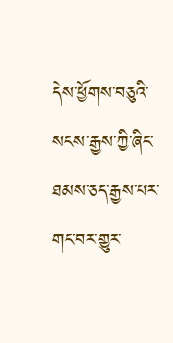དེས་ཕྱོགས་བཅུའི་སངས་རྒྱས་ཀྱི་ཞིང་ཐམས་ཅད་རྒྱས་པར་གང་བར་གྱུར་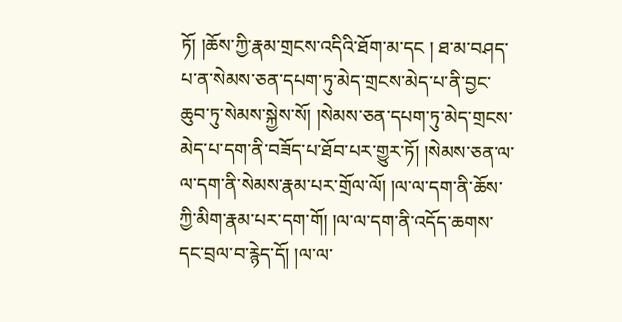ཏོ། །ཆོས་ཀྱི་རྣམ་གྲངས་འདིའི་ཐོག་མ་དང ། ཐ་མ་བཤད་པ་ན་སེམས་ཅན་དཔག་ཏུ་མེད་གྲངས་མེད་པ་ནི་བྱང་ཆུབ་ཏུ་སེམས་སྐྱེས་སོ། །སེམས་ཅན་དཔག་ཏུ་མེད་གྲངས་མེད་པ་དག་ནི་བཟོད་པ་ཐོབ་པར་གྱུར་ཏོ། །སེམས་ཅན་ལ་ལ་དག་ནི་སེམས་རྣམ་པར་གྲོལ་ལོ། །ལ་ལ་དག་ནི་ཆོས་ཀྱི་མིག་རྣམ་པར་དག་གོ། །ལ་ལ་དག་ནི་འདོད་ཆགས་དང་བྲལ་བ་རྙེད་དོ། །ལ་ལ་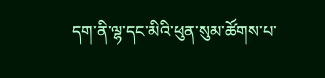དག་ནི་ལྷ་དང་མིའི་ཕུན་སུམ་ཚོགས་པ་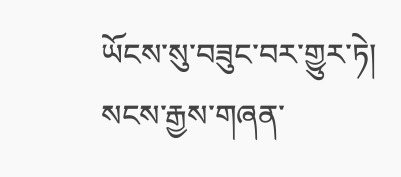ཡོངས་སུ་བཟུང་བར་གྱུར་ཏེ། སངས་རྒྱས་གཞན་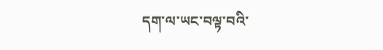དག་ལ་ཡང་བལྟ་བའི་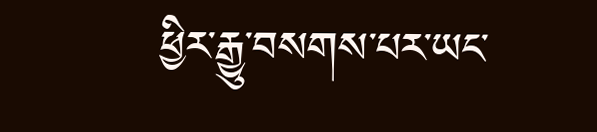ཕྱིར་རྒྱུ་བསགས་པར་ཡང་